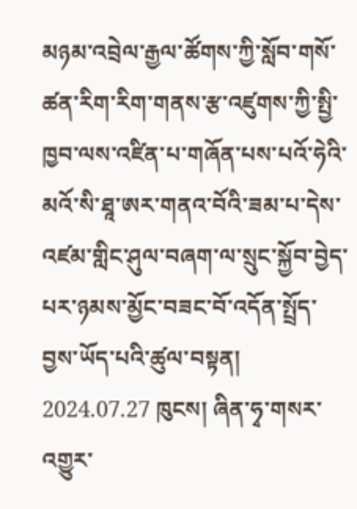མཉམ་འབྲེལ་རྒྱལ་ཚོགས་ཀྱི་སློབ་གསོ་ཚན་རིག་རིག་གནས་རྩ་འཛུགས་ཀྱི་སྤྱི་ཁྱབ་ལས་འཛིན་པ་གཞོན་པས་པའོ་ཧེའི་མའོ་སི་ཐཱ་ཨར་གནའ་བོའི་ཟམ་པ་དེས་འཛམ་གླིང་ཤུལ་བཞག་ལ་སྲུང་སྐྱོབ་བྱེད་པར་ཉམས་མྱོང་བཟང་བོ་འདོན་སྤྲོད་བྱས་ཡོད་པའི་ཚུལ་བསྟན།
2024.07.27 ཁུངས། ཞིན་ཧྭ་གསར་འགྱུར་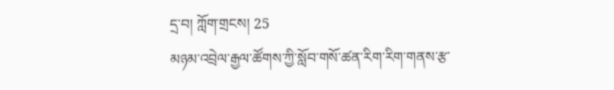དྲ་བ། ཀློག་གྲངས། 25
མཉམ་འབྲེལ་རྒྱལ་ཚོགས་ཀྱི་སློབ་གསོ་ཚན་རིག་རིག་གནས་རྩ་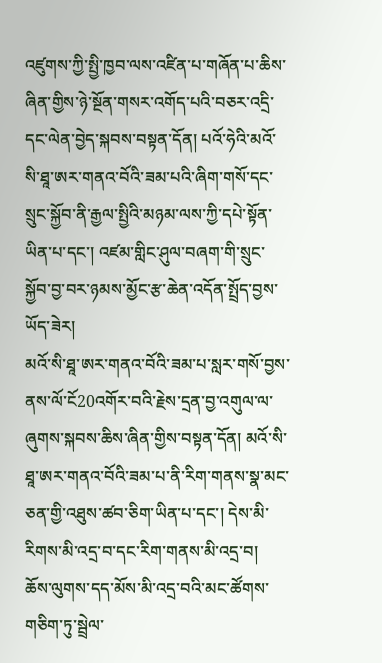འཛུགས་ཀྱི་སྤྱི་ཁྱབ་ལས་འཛིན་པ་གཞོན་པ་ཆིས་ཞིན་གྱིས་ཉེ་སྔོན་གསར་འགོད་པའི་བཅར་འདྲི་དང་ལེན་བྱེད་སྐབས་བསྟན་དོན། པའོ་ཧེའི་མའོ་སི་ཐཱ་ཨར་གནའ་བོའི་ཟམ་པའི་ཞིག་གསོ་དང་སྲུང་སྐྱོབ་ནི་རྒྱལ་སྤྱིའི་མཉམ་ལས་ཀྱི་དཔེ་སྟོན་ཡིན་པ་དང་། འཛམ་གླིང་ཤུལ་བཞག་གི་སྲུང་སྐྱོབ་བྱ་བར་ཉམས་མྱོང་རྩ་ཆེན་འདོན་སྤྲོད་བྱས་ཡོད་ཟེར།
མའོ་སི་ཐཱ་ཨར་གནའ་བོའི་ཟམ་པ་སླར་གསོ་བྱས་ནས་ལོ་ངོ20འགོར་བའི་རྗེས་དྲན་བྱ་འགུལ་ལ་ཞུགས་སྐབས་ཆིས་ཞིན་གྱིས་བསྟན་དོན། མའོ་སི་ཐཱ་ཨར་གནའ་བོའི་ཟམ་པ་ནི་རིག་གནས་སྣ་མང་ཅན་གྱི་འཐུས་ཚབ་ཅིག་ཡིན་པ་དང་། དེས་མི་རིགས་མི་འདྲ་བ་དང་རིག་གནས་མི་འདྲ་བ། ཆོས་ལུགས་དད་མོས་མི་འདྲ་བའི་མང་ཚོགས་གཅིག་ཏུ་སྦྲེལ་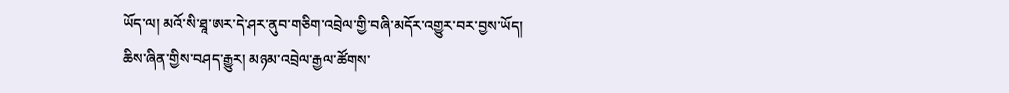ཡོད་ལ། མའོ་སི་ཐཱ་ཨར་དེ་ཤར་ནུབ་གཅིག་འབྲེལ་གྱི་བཞི་མདོར་འགྱུར་བར་བྱས་ཡོད།
ཆིས་ཞིན་གྱིས་བཤད་རྒྱུར། མཉམ་འབྲེལ་རྒྱལ་ཚོགས་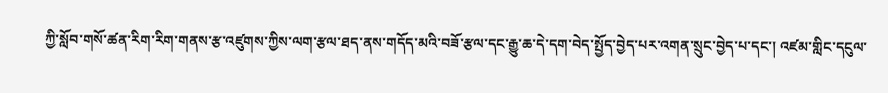ཀྱི་སློབ་གསོ་ཚན་རིག་རིག་གནས་རྩ་འཛུགས་ཀྱིས་ལག་རྩལ་ཐད་ནས་གདོད་མའི་བཟོ་རྩལ་དང་རྒྱུ་ཆ་དེ་དག་བེད་སྤྱོད་བྱེད་པར་འགན་སྲུང་བྱེད་པ་དང་། འཛམ་གླིང་དངུལ་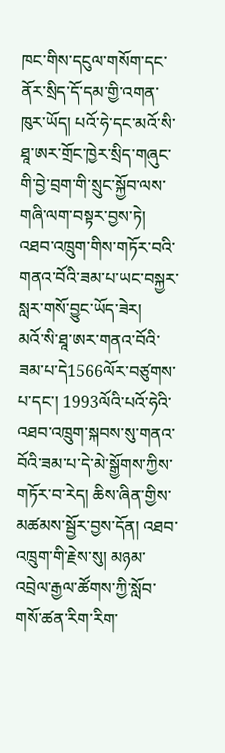ཁང་གིས་དངུལ་གསོག་དང་ནོར་སྲིད་དོ་དམ་གྱི་འགན་ཁུར་ཡོད། པའོ་ཧེ་དང་མའོ་སི་ཐཱ་ཨར་གྲོང་ཁྱེར་སྲིད་གཞུང་གི་བྱེ་བྲག་གི་སྲུང་སྐྱོབ་ལས་གཞི་ལག་བསྟར་བྱས་ཏེ། འཐབ་འཁྲུག་གིས་གཏོར་བའི་གནའ་བོའི་ཟམ་པ་ཡང་བསྐྱར་སླར་གསོ་བྱུང་ཡོད་ཟེར།
མའོ་སི་ཐཱ་ཨར་གནའ་བོའི་ཟམ་པ་དེ1566ལོར་བཙུགས་པ་དང་། 1993ལོའི་པའོ་ཧེའི་འཐབ་འཁྲུག་སྐབས་སུ་གནའ་བོའི་ཟམ་པ་དེ་མེ་སྒྱོགས་ཀྱིས་གཏོར་བ་རེད། ཆིས་ཞིན་གྱིས་མཚམས་སྦྱོར་བྱས་དོན། འཐབ་འཁྲུག་གི་རྗེས་སུ། མཉམ་འབྲེལ་རྒྱལ་ཚོགས་ཀྱི་སློབ་གསོ་ཚན་རིག་རིག་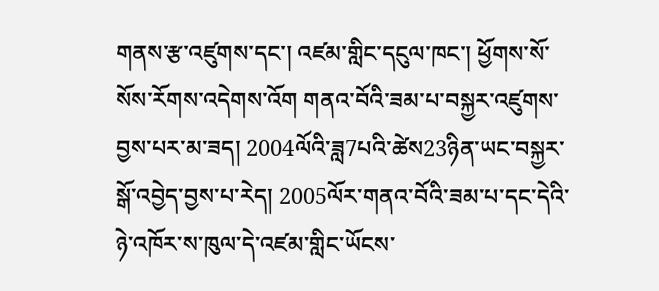གནས་རྩ་འཛུགས་དང་། འཛམ་གླིང་དངུལ་ཁང་། ཕྱོགས་སོ་སོས་རོགས་འདེགས་འོག གནའ་བོའི་ཟམ་པ་བསྐྱར་འཛུགས་བྱས་པར་མ་ཟད། 2004ལོའི་ཟླ7པའི་ཚེས23ཉིན་ཡང་བསྐྱར་སྒོ་འབྱེད་བྱས་པ་རེད། 2005ལོར་གནའ་བོའི་ཟམ་པ་དང་དེའི་ཉེ་འཁོར་ས་ཁུལ་དེ་འཛམ་གླིང་ཡོངས་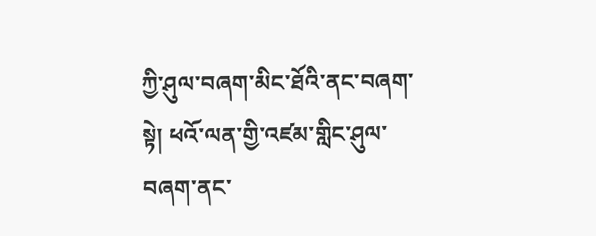ཀྱི་ཤུལ་བཞག་མིང་ཐོའི་ནང་བཞག་སྟེ། ཕའོ་ལན་གྱི་འཛམ་གླིང་ཤུལ་བཞག་ནང་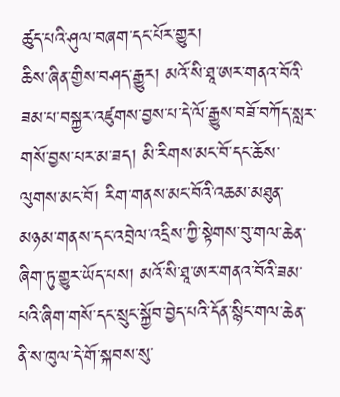ཚུད་པའི་ཤུལ་བཞག་དང་པོར་གྱུར།
ཆིས་ཞིན་གྱིས་བཤད་རྒྱུར། མའོ་སི་ཐཱ་ཨར་གནའ་བོའི་ཟམ་པ་བསྐྱར་འཛུགས་བྱས་པ་དེ་ལོ་རྒྱུས་བཟོ་བཀོད་སླར་གསོ་བྱས་པར་མ་ཟད། མི་རིགས་མང་བོ་དང་ཆོས་ལུགས་མང་བོ། རིག་གནས་མང་བོའི་འཆམ་མཐུན་མཉམ་གནས་དང་འབྲེལ་འདྲིས་ཀྱི་སྟེགས་བུ་གལ་ཆེན་ཞིག་ཏུ་གྱུར་ཡོད་པས། མའོ་སི་ཐཱ་ཨར་གནའ་བོའི་ཟམ་པའི་ཞིག་གསོ་དང་སྲུང་སྐྱོབ་བྱེད་པའི་དོན་སྙིང་གལ་ཆེན་ནི་ས་ཁུལ་དེ་གོ་སྐབས་སུ་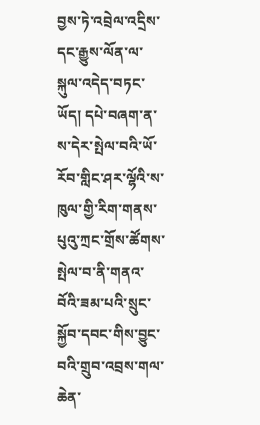བྱས་ཏེ་འབྲེལ་འདྲིས་དང་རྒྱུས་ལོན་ལ་སྐུལ་འདེད་བཏང་ཡོད། དཔེ་བཞག་ན་ས་དེར་སྤེལ་བའི་ཡོ་རོབ་གླིང་ཤར་ལྷོའི་ས་ཁུལ་གྱི་རིག་གནས་པུའུ་ཀྲང་གྲོས་ཚོགས་སྤེལ་བ་ནི་གནའ་བོའི་ཟམ་པའི་སྲུང་སྐྱོབ་དབང་གིས་བྱུང་བའི་གྲུབ་འབྲས་གལ་ཆེན་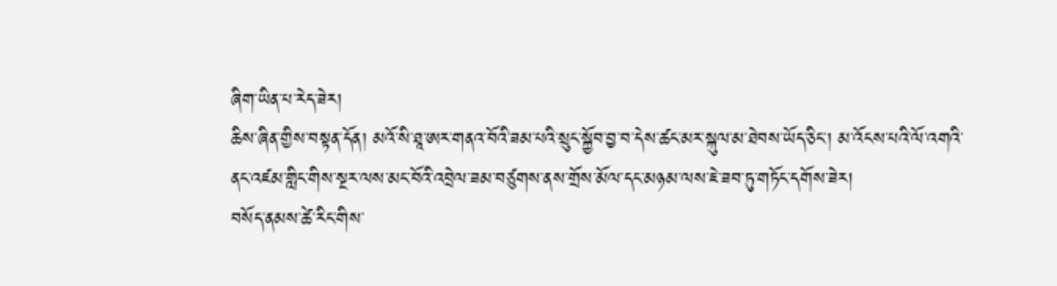ཞིག་ཡིན་པ་རེད་ཟེར།
ཆིས་ཞིན་གྱིས་བསྟན་དོན། མའོ་སི་ཐཱ་ཨར་གནའ་བོའི་ཟམ་པའི་སྲུང་སྐྱོབ་བྱ་བ་དེས་ཚང་མར་སྐུལ་མ་ཐེབས་ཡོད་ཅིང་། མ་འོངས་པའི་ལོ་འགའི་ནང་འཛམ་གླིང་གིས་སྔར་ལས་མང་བོའི་འབྲེལ་ཟམ་བཙུགས་ནས་གྲོས་མོལ་དང་མཉམ་ལས་ཇེ་ཟབ་ཏུ་གཏོང་དགོས་ཟེར།
བསོད་ནམས་ཚེ་རིང་གིས་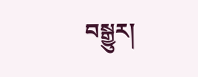བསྒྱུར།